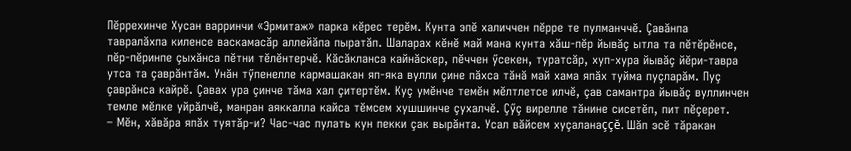Пĕррехинче Хусан варринчи «Эрмитаж» парка кĕрес терĕм. Кунта эпĕ халиччен пĕрре те пулманччĕ. Çавăнпа тавралăхпа киленсе васкамасăр аллейăпа пыратăп. Шаларах кĕнĕ май мана кунта хăш-пĕр йывăç ытла та пĕтĕрĕнсе, пĕр-пĕринпе çыхăнса пĕтни тĕлĕнтерчĕ. Кăсăкланса кайнăскер, пĕччен ӳсекен, туратсăр, хуп-хура йывăç йĕри-тавра утса та çаврăнтăм. Унăн тӳпенелле кармашакан яп-яка вулли çине пăхса тăнă май хама япăх туйма пуçларăм. Пуç çаврăнса кайрĕ. Çавах ура çинче тăма хал çитертĕм. Куç умĕнче темĕн мĕлтлетсе илчĕ, çав самантра йывăç вуллинчен темле мĕлке уйрăлчĕ, манран аяккалла кайса тĕмсем хушшинче çухалчĕ. Çӳç вирелле тăнине сисетĕп, пит пĕçерет.
– Мĕн, хăвăра япăх туятăр-и? Час-час пулать кун пекки çак вырăнта. Усал вăйсем хуçаланаççĕ. Шăп эсĕ тăракан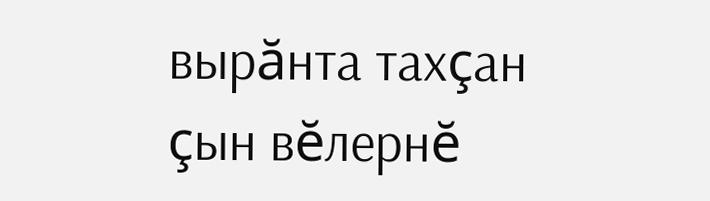вырăнта тахçан çын вĕлернĕ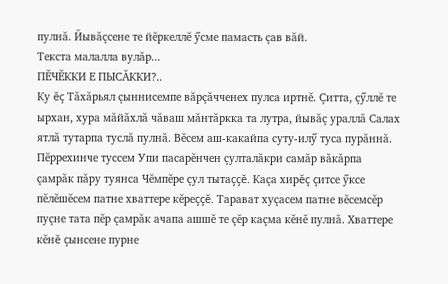пулнă. Йывăçсене те йĕркеллĕ ӳсме памасть çав вăй.
Текста малалла вулăр...
ПĔЧĔККИ Е ПЫСĂККИ?..
Ку ĕç Тăхăрьял çыннисемпе вăрçăчченех пулса иртнĕ. Çитта, çӳллĕ те ырхан, хура мăйăхлă чăваш мăнтăркка та лутра, йывăç ураллă Салах ятлă тутарпа туслă пулнă. Вĕсем аш-какайпа суту-илӳ туса пурăннă.
Пĕррехинче туссем Упи пасарĕнчен çулталăкри самăр вăкăрпа çамрăк пăру туянса Чĕмпĕре çул тытаççĕ. Каçа хирĕç çитсе ӳксе пĕлĕшĕсем патне хваттере кĕреççĕ. Тарават хуçасем патне вĕсемсĕр пуçне тата пĕр çамрăк ачапа ашшĕ те çĕр каçма кĕнĕ пулнă. Хваттере кĕнĕ çынсене пурне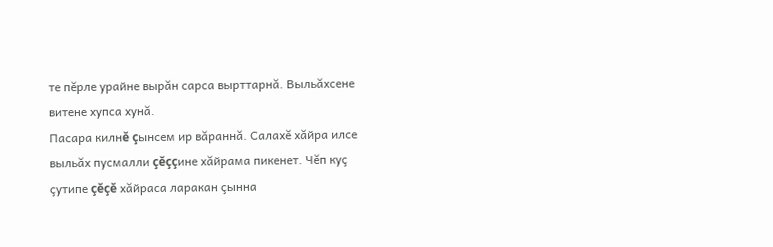те пĕрле урайне вырăн сарса вырттарнă. Выльăхсене витене хупса хунă.
Пасара килнĕ çынсем ир вăраннă. Салахĕ хăйра илсе выльăх пусмалли çĕççине хăйрама пикенет. Чĕп куç çутипе çĕçĕ хăйраса ларакан çынна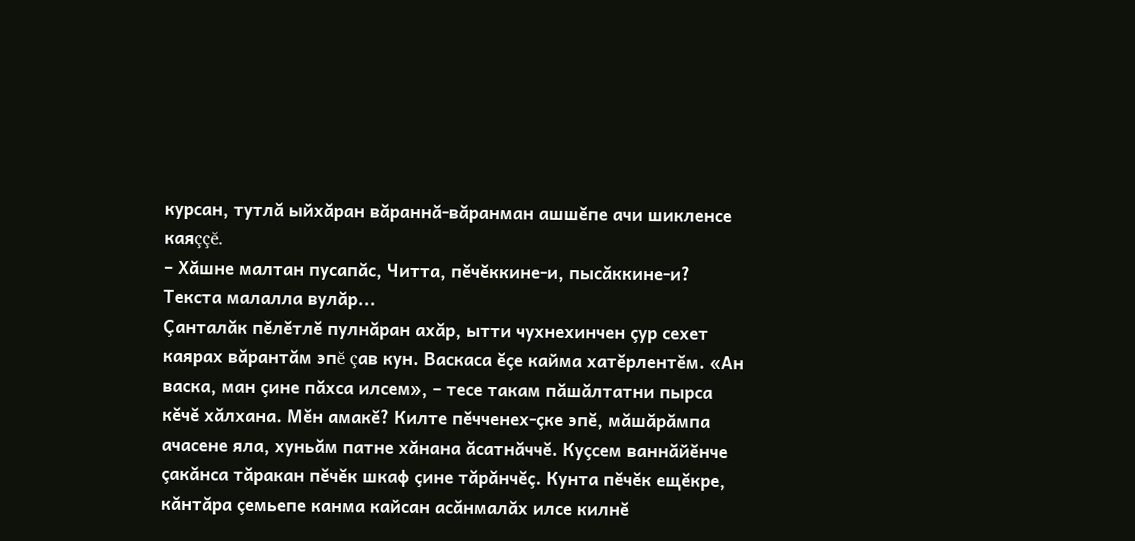курсан, тутлă ыйхăран вăраннă-вăранман ашшĕпе ачи шикленсе каяççĕ.
– Хăшне малтан пусапăс, Читта, пĕчĕккине-и, пысăккине-и?
Текста малалла вулăр...
Çанталăк пĕлĕтлĕ пулнăран ахăр, ытти чухнехинчен çур сехет каярах вăрантăм эпĕ çав кун. Васкаса ĕçе кайма хатĕрлентĕм. «Ан васка, ман çине пăхса илсем», – тесе такам пăшăлтатни пырса кĕчĕ хăлхана. Мĕн амакĕ? Килте пĕчченех-çке эпĕ, мăшăрăмпа ачасене яла, хуньăм патне хăнана ăсатнăччĕ. Куçсем ваннăйĕнче çакăнса тăракан пĕчĕк шкаф çине тăрăнчĕç. Кунта пĕчĕк ещĕкре, кăнтăра çемьепе канма кайсан асăнмалăх илсе килнĕ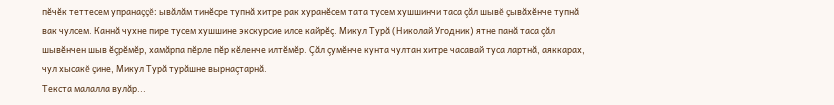пĕчĕк теттесем упранаççĕ: ывăлăм тинĕсре тупнă хитре рак хуранĕсем тата тусем хушшинчи таса çăл шывĕ çывăхĕнче тупнă вак чулсем. Каннă чухне пире тусем хушшине экскурсие илсе кайрĕç. Микул Турă (Николай Угодник) ятне панă таса çăл шывĕнчен шыв ĕçрĕмĕр, хамăрпа пĕрле пĕр кĕленче илтĕмĕр. Çăл çумĕнче кунта чултан хитре часавай туса лартнă, аяккарах, чул хысакĕ çине, Микул Турă турăшне вырнаçтарнă.
Текста малалла вулăр...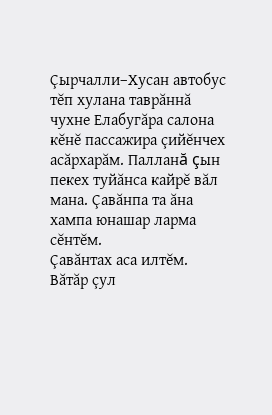Çырчалли–Хусан автобус тĕп хулана таврăннă чухне Елабугăра салона кĕнĕ пассажира çийĕнчех асăрхарăм. Палланă çын пекех туйăнса кайрĕ вăл мана. Çавăнпа та ăна хампа юнашар ларма сĕнтĕм.
Çавăнтах аса илтĕм. Вăтăр çул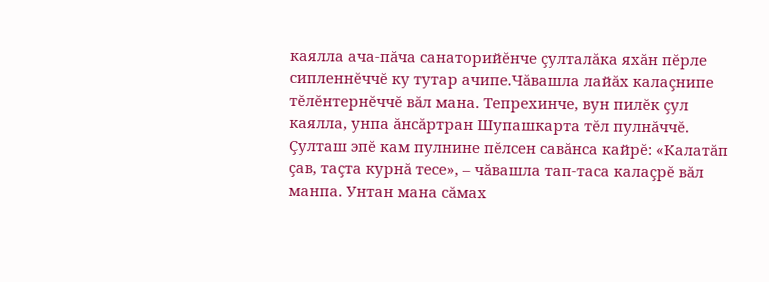каялла ача-пăча санаторийĕнче çулталăка яхăн пĕрле сипленнĕччĕ ку тутар ачипе.Чăвашла лайăх калаçнипе тĕлĕнтернĕччĕ вăл мана. Тепрехинче, вун пилĕк çул каялла, унпа ăнсăртран Шупашкарта тĕл пулнăччĕ.
Çулташ эпĕ кам пулнине пĕлсен савăнса кайрĕ: «Калатăп çав, таçта курнă тесе», – чăвашла тап-таса калаçрĕ вăл манпа. Унтан мана сăмах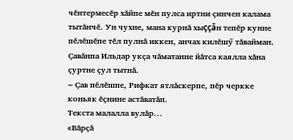чĕнтермесĕр хăйпе мĕн пулса иртни çинчен калама тытăнчĕ. Ун чухне, мана курнă хыççăн тепĕр кунне пĕлĕшĕпе тĕл пулнă иккен, анчах килĕшӳ тăвайман. Çавăнпа Ильдар укçа чăматанне йăтса каялла хăна çуртне çул тытнă.
– Çав пĕлĕшпе, Рифкат ятлăскерпе, пĕр черкке коньяк ĕçнине астăватăп.
Текста малалла вулăр...
«Вăрçă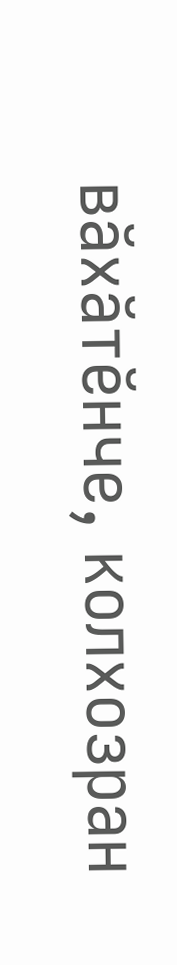вăхăтĕнче, колхозран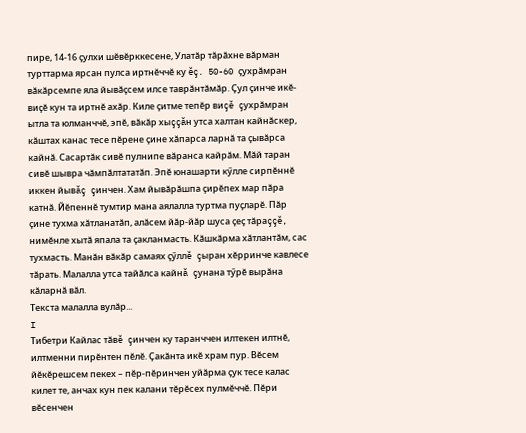пире, 14-16 çулхи шĕвĕрккесене, Улатăр тăрăхне вăрман турттарма ярсан пулса иртнĕччĕ ку ĕç. 50-60 çухрăмран вăкăрсемпе яла йывăçсем илсе таврăнтăмăр. Çул çинче икĕ-виçĕ кун та иртнĕ ахăр. Киле çитме тепĕр виçĕ çухрăмран ытла та юлманччĕ, эпĕ, вăкăр хыççăн утса халтан кайнăскер, кăштах канас тесе пĕрене çине хăпарса ларнă та çывăрса кайнă. Сасартăк сивĕ пулнипе вăранса кайрăм. Мăй таран сивĕ шывра чăмпăлтататăп. Эпĕ юнашарти кӳлле сирпĕннĕ иккен йывăç çинчен. Хам йывăрăшпа çирĕпех мар пăра катнă. Йĕпеннĕ тумтир мана аялалла туртма пуçларĕ. Пăр çине тухма хăтланатăп, алăсем йăр-йăр шуса çеç тăраççĕ, нимĕнле хытă япала та çакланмасть. Кăшкăрма хăтлантăм, сас тухмасть. Манăн вăкăр самаях çӳллĕ çыран хĕрринче кавлесе тăрать. Малалла утса тайăлса кайнă çунана тӳрĕ вырăна кăларнă вăл.
Текста малалла вулăр...
I
Тибетри Кайлас тăвĕ çинчен ку таранччен илтекен илтнĕ, илтменни пирĕнтен пĕлĕ. Çакăнта икĕ храм пур. Вĕсем йĕкĕрешсем пекех – пĕр-пĕринчен уйăрма çук тесе калас килет те, анчах кун пек калани тĕрĕсех пулмĕччĕ. Пĕри вĕсенчен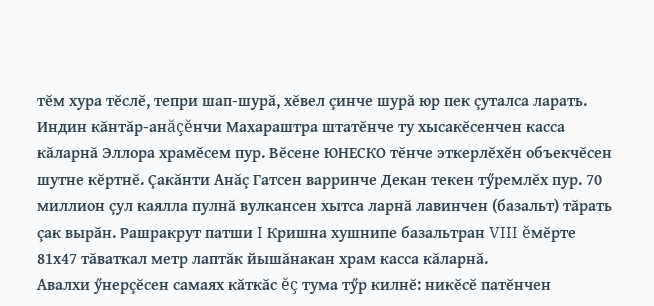тĕм хура тĕслĕ, тепри шап-шурă, хĕвел çинче шурă юр пек çуталса ларать.
Индин кăнтăр-анăçĕнчи Махараштра штатĕнче ту хысакĕсенчен касса кăларнă Эллора храмĕсем пур. Вĕсене ЮНЕСКО тĕнче эткерлĕхĕн объекчĕсен шутне кĕртнĕ. Çакăнти Анăç Гатсен варринче Декан текен тӳремлĕх пур. 70 миллион çул каялла пулнă вулкансен хытса ларнă лавинчен (базальт) тăрать çак вырăн. Рашракрут патши I Кришна хушнипе базальтран VIII ĕмĕрте 81х47 тăваткал метр лаптăк йышăнакан храм касса кăларнă.
Авалхи ӳнерçĕсен самаях кăткăс ĕç тума тӳр килнĕ: никĕсĕ патĕнчен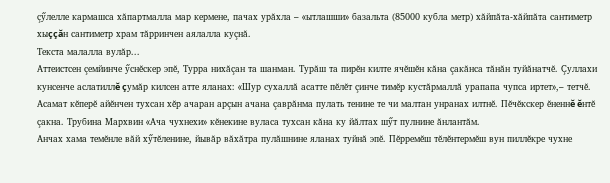çӳлелле кармашса хăпартмалла мар кермене, пачах урăхла – «ытлашши» базальта (85000 кубла метр) хăйпăта-хăйпăта сантиметр хыççăн сантиметр храм тăрринчен аялалла куçнă.
Текста малалла вулăр...
Аттеистсен çемйинче ӳснĕскер эпĕ, Турра нихăçан та шанман. Турăш та пирĕн килте ячĕшĕн кăна çакăнса тăнăн туйăнатчĕ. Çуллахи кунсенче аслатиллĕ çумăр килсен атте яланах: «Шур сухаллă асатте пĕлĕт çинче тимĕр кустăрмаллă урапапа чупса иртет»,– тетчĕ. Асамат кĕперĕ айĕнчен тухсан хĕр ачаран арçын ачана çаврăнма пулать тенине те чи малтан унранах илтнĕ. Пĕчĕкскер ĕненнĕ ĕнтĕ çакна. Трубина Мархвин «Ача чухнехи» кĕнекине вуласа тухсан кăна ку йăлтах шӳт пулнине ăнлантăм.
Анчах хама темĕнле вăй хӳтĕленине, йывăр вăхăтра пулăшнине яланах туйнă эпĕ. Пĕрремĕш тĕлĕнтермĕш вун пиллĕкре чухне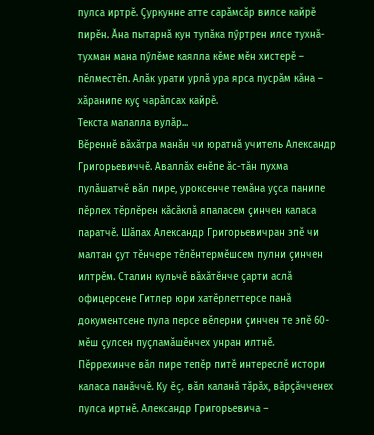пулса иртрĕ. Çуркунне атте сарăмсăр вилсе кайрĕ пирĕн. Ăна пытарнă кун тупăка пӳртрен илсе тухнă-тухман мана пӳлĕме каялла кĕме мĕн хистерĕ – пĕлместĕп. Алăк урати урлă ура ярса пусрăм кăна – хăранипе куç чарăлсах кайрĕ.
Текста малалла вулăр...
Вĕреннĕ вăхăтра манăн чи юратнă учитель Александр Григорьевиччĕ. Аваллăх енĕпе ăс-тăн пухма пулăшатчĕ вăл пире, уроксенче темăна уçса панипе пĕрлех тĕрлĕрен кăсăклă япаласем çинчен каласа паратчĕ. Шăпах Александр Григорьевичран эпĕ чи малтан çут тĕнчере тĕлĕнтермĕшсем пулни çинчен илтрĕм. Сталин кульчĕ вăхăтĕнче çарти аслă офицерсене Гитлер юри хатĕрлеттерсе панă документсене пула персе вĕлерни çинчен те эпĕ 60-мĕш çулсен пуçламăшĕнчех унран илтнĕ.
Пĕррехинче вăл пире тепĕр питĕ интереслĕ истори каласа панăччĕ. Ку ĕç, вăл каланă тăрăх, вăрçăчченех пулса иртнĕ. Александр Григорьевича –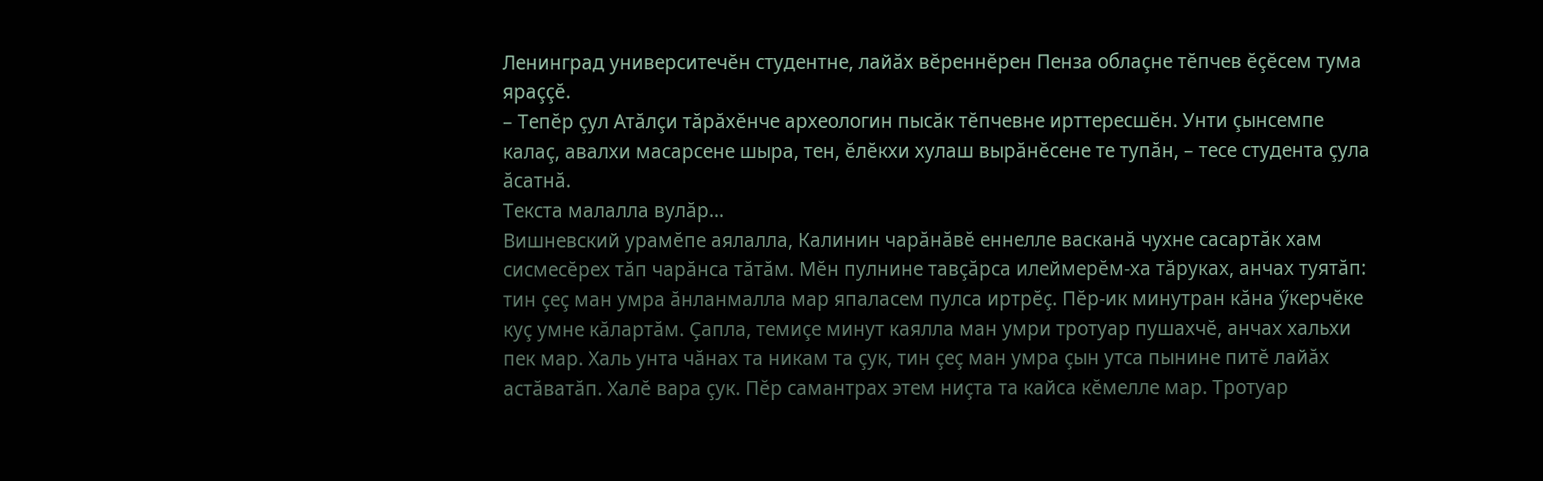Ленинград университечĕн студентне, лайăх вĕреннĕрен Пенза облаçне тĕпчев ĕçĕсем тума яраççĕ.
– Тепĕр çул Атăлçи тăрăхĕнче археологин пысăк тĕпчевне ирттересшĕн. Унти çынсемпе калаç, авалхи масарсене шыра, тен, ĕлĕкхи хулаш вырăнĕсене те тупăн, – тесе студента çула ăсатнă.
Текста малалла вулăр...
Вишневский урамĕпе аялалла, Калинин чарăнăвĕ еннелле васканă чухне сасартăк хам сисмесĕрех тăп чарăнса тăтăм. Мĕн пулнине тавçăрса илеймерĕм-ха тăруках, анчах туятăп: тин çеç ман умра ăнланмалла мар япаласем пулса иртрĕç. Пĕр-ик минутран кăна ӳкерчĕке куç умне кăлартăм. Çапла, темиçе минут каялла ман умри тротуар пушахчĕ, анчах хальхи пек мар. Халь унта чăнах та никам та çук, тин çеç ман умра çын утса пынине питĕ лайăх астăватăп. Халĕ вара çук. Пĕр самантрах этем ниçта та кайса кĕмелле мар. Тротуар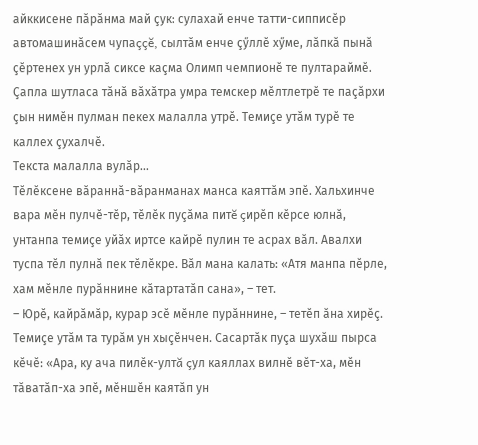айккисене пăрăнма май çук: сулахай енче татти-сипписĕр автомашинăсем чупаççĕ, сылтăм енче çӳллĕ хӳме, лăпкă пынă çĕртенех ун урлă сиксе каçма Олимп чемпионĕ те пултараймĕ.
Çапла шутласа тăнă вăхăтра умра темскер мĕлтлетрĕ те паçăрхи çын нимĕн пулман пекех малалла утрĕ. Темиçе утăм турĕ те каллех çухалчĕ.
Текста малалла вулăр...
Тĕлĕксене вăраннă-вăранманах манса каяттăм эпĕ. Хальхинче вара мĕн пулчĕ-тĕр, тĕлĕк пуçăма питĕ çирĕп кĕрсе юлнă, унтанпа темиçе уйăх иртсе кайрĕ пулин те асрах вăл. Авалхи туспа тĕл пулнă пек тĕлĕкре. Вăл мана калать: «Атя манпа пĕрле, хам мĕнле пурăннине кăтартатăп сана», – тет.
– Юрĕ, кайрăмăр, курар эсĕ мĕнле пурăннине, – тетĕп ăна хирĕç. Темиçе утăм та турăм ун хыçĕнчен. Сасартăк пуçа шухăш пырса кĕчĕ: «Ара, ку ача пилĕк-ултă çул каяллах вилнĕ вĕт-ха, мĕн тăватăп-ха эпĕ, мĕншĕн каятăп ун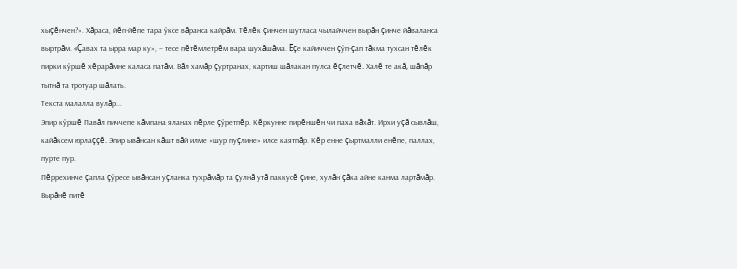хыçĕнчен?». Хăраса, йĕп-йĕпе тара ӳксе вăранса кайрăм. Тĕлĕк çинчен шутласа чылайччен вырăн çинче йăваланса выртрăм. «Çавах та ырра мар ку», – тесе пĕтĕмлетрĕм вара шухăшăма. Ĕçе кайиччен çӳп-çап тăкма тухсан тĕлĕк пирки кӳршĕ хĕрарăмне каласа патăм. Вăл хамăр çуртранах, картиш шăлакан пулса ĕçлетчĕ. Халĕ те акă, шăпăр тытнă та тротуар шăлать.
Текста малалла вулăр...
Эпир кӳршĕ Павăл пиччепе кăмпана яланах пĕрле çӳретпĕр. Кĕркунне пирĕншĕн чи паха вăхăт. Ирхи уçă сывлăш, кайăксем юрлаççĕ. Эпир ывăнсан кăшт вăй илме «шур пуçлине» илсе каятпăр. Кĕр енне çыртмалли енĕпе, паллах, пурте пур.
Пĕррехинче çапла çӳресе ывăнсан уçланка тухрăмăр та çулнă утă паккусĕ çине, хулăн çăка айне канма лартăмăр. Вырăнĕ питĕ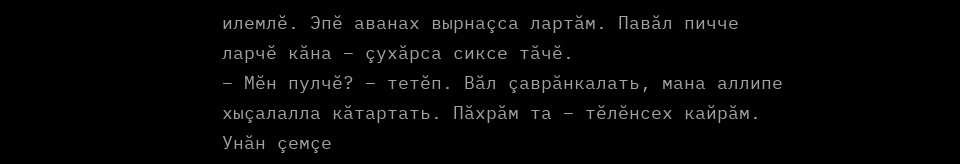илемлĕ. Эпĕ аванах вырнаçса лартăм. Павăл пичче ларчĕ кăна – çухăрса сиксе тăчĕ.
– Мĕн пулчĕ? – тетĕп. Вăл çаврăнкалать, мана аллипе хыçалалла кăтартать. Пăхрăм та – тĕлĕнсех кайрăм. Унăн çемçе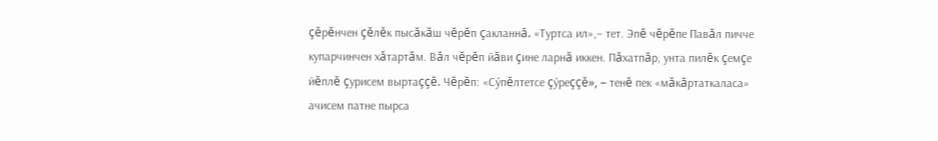çĕрĕнчен çĕлĕк пысăкăш чĕрĕп çакланнă. «Туртса ил»,– тет. Эпĕ чĕрĕпе Павăл пичче купарчинчен хăтартăм. Вăл чĕрĕп йăви çине ларнă иккен. Пăхатпăр, унта пилĕк çемçе йĕплĕ çурисем выртаççĕ. Чĕрĕп: «Сӳпĕлтетсе çӳреççĕ», – тенĕ пек «мăкăртаткаласа» ачисем патне пырса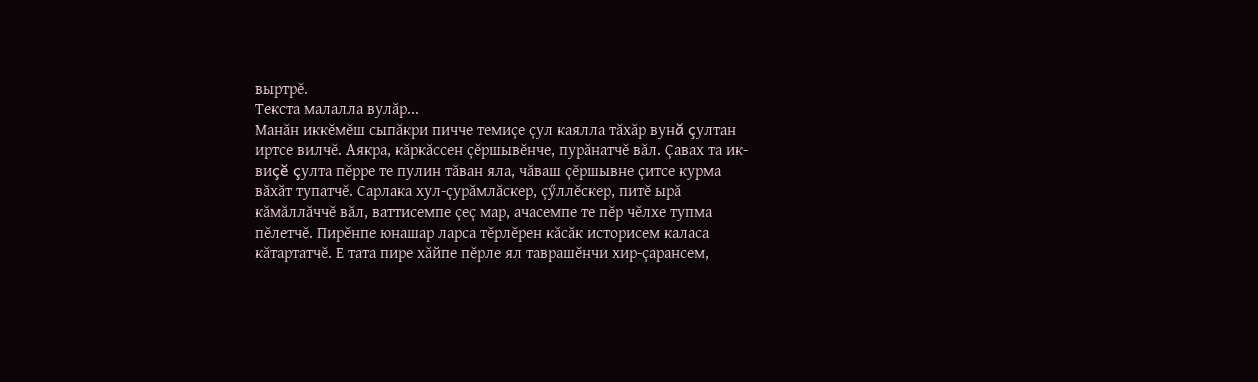выртрĕ.
Текста малалла вулăр...
Манăн иккĕмĕш сыпăкри пичче темиçе çул каялла тăхăр вунă çултан иртсе вилчĕ. Аякра, кăркăссен çĕршывĕнче, пурăнатчĕ вăл. Çавах та ик-виçĕ çулта пĕрре те пулин тăван яла, чăваш çĕршывне çитсе курма вăхăт тупатчĕ. Сарлака хул-çурăмлăскер, çӳллĕскер, питĕ ырă кăмăллăччĕ вăл, ваттисемпе çеç мар, ачасемпе те пĕр чĕлхе тупма пĕлетчĕ. Пирĕнпе юнашар ларса тĕрлĕрен кăсăк историсем каласа кăтартатчĕ. Е тата пире хăйпе пĕрле ял таврашĕнчи хир-çарансем,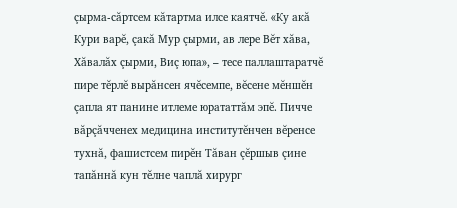çырма-сăртсем кăтартма илсе каятчĕ. «Ку акă Кури варĕ, çакă Мур çырми, ав лере Вĕт хăва, Хăвалăх çырми, Виç юпа», – тесе паллаштаратчĕ пире тĕрлĕ вырăнсен ячĕсемпе, вĕсене мĕншĕн çапла ят панине итлеме юрататтăм эпĕ. Пичче вăрçăчченех медицина институтĕнчен вĕренсе тухнă, фашистсем пирĕн Тăван çĕршыв çине тапăннă кун тĕлне чаплă хирург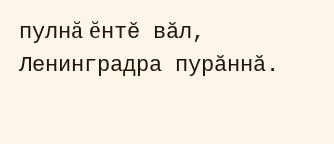пулнă ĕнтĕ вăл, Ленинградра пурăннă.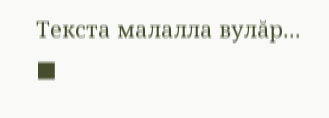Текста малалла вулăр...
■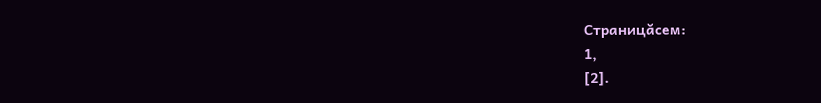Страницăсем:
1,
[2].